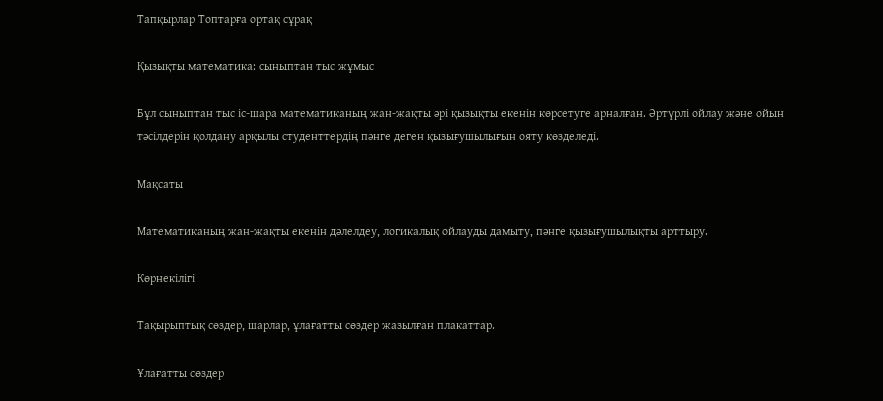Тапқырлар Топтарға ортақ сұрақ

Қызықты математика: сыныптан тыс жұмыс

Бұл сыныптан тыс іс-шара математиканың жан-жақты әрі қызықты екенін көрсетуге арналған. Әртүрлі ойлау және ойын тәсілдерін қолдану арқылы студенттердің пәнге деген қызығушылығын ояту көзделеді.

Мақсаты

Математиканың жан-жақты екенін дәлелдеу, логикалық ойлауды дамыту, пәнге қызығушылықты арттыру.

Көрнекілігі

Тақырыптық сөздер, шарлар, ұлағатты сөздер жазылған плакаттар.

Ұлағатты сөздер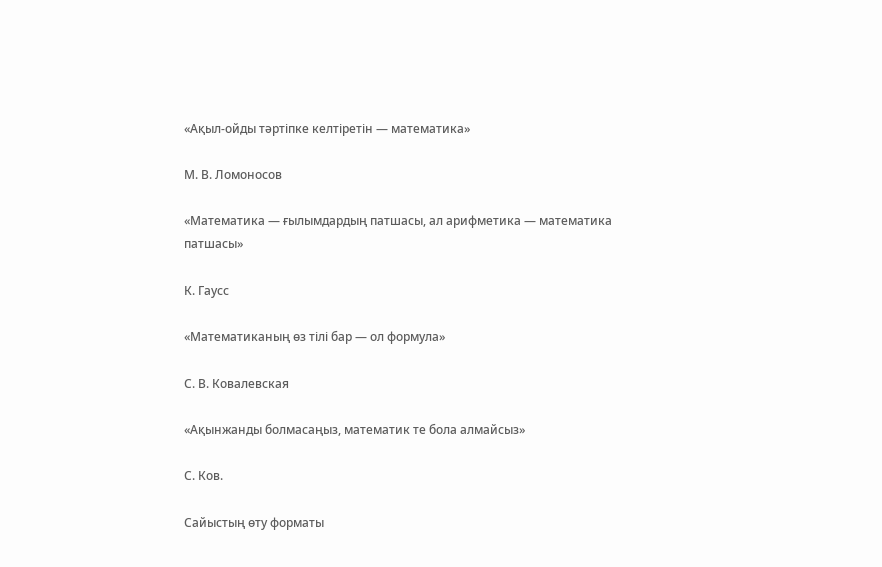«Ақыл-ойды тәртіпке келтіретін — математика»

М. В. Ломоносов

«Математика — ғылымдардың патшасы, ал арифметика — математика патшасы»

К. Гаусс

«Математиканың өз тілі бар — ол формула»

С. В. Ковалевская

«Ақынжанды болмасаңыз, математик те бола алмайсыз»

С. Ков.

Сайыстың өту форматы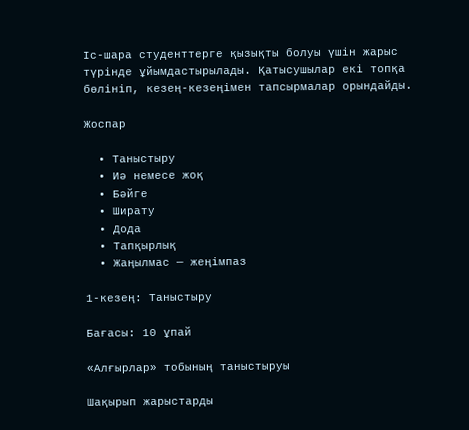Іс-шара студенттерге қызықты болуы үшін жарыс түрінде ұйымдастырылады. Қатысушылар екі топқа бөлініп, кезең-кезеңімен тапсырмалар орындайды.

Жоспар

  • Таныстыру
  • Иә немесе жоқ
  • Бәйге
  • Ширату
  • Дода
  • Тапқырлық
  • Жаңылмас — жеңімпаз

1-кезең: Таныстыру

Бағасы: 10 ұпай

«Алғырлар» тобының таныстыруы

Шақырып жарыстарды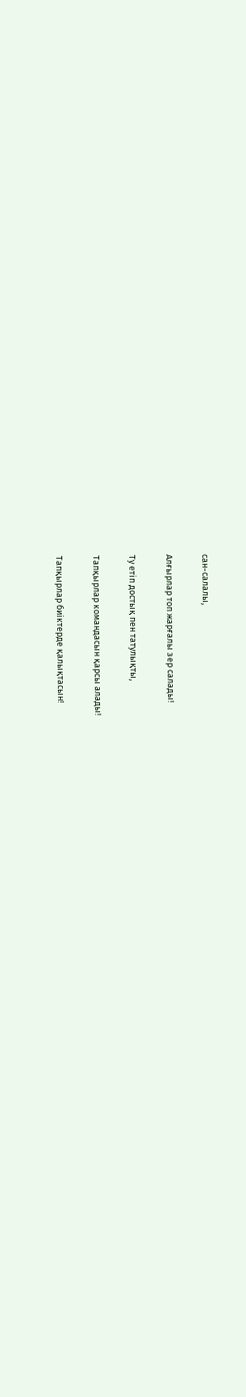сан-салалы,

Алғырлар топ жарғалы зер салады!

Ту етіп достық пен татулықты,

Тапқырлар командасын қарсы алады!

Тапқырлар биіктерде қалықтасын!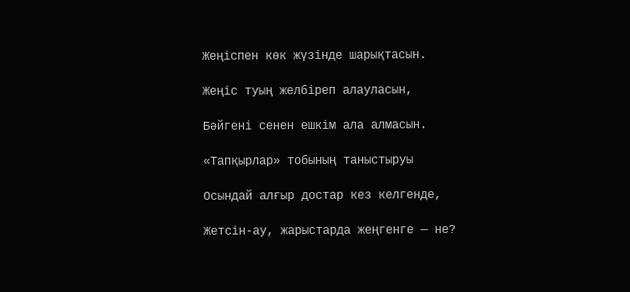Жеңіспен көк жүзінде шарықтасын.

Жеңіс туың желбіреп алауласын,

Бәйгені сенен ешкім ала алмасын.

«Тапқырлар» тобының таныстыруы

Осындай алғыр достар кез келгенде,

Жетсін-ау, жарыстарда жеңгенге — не?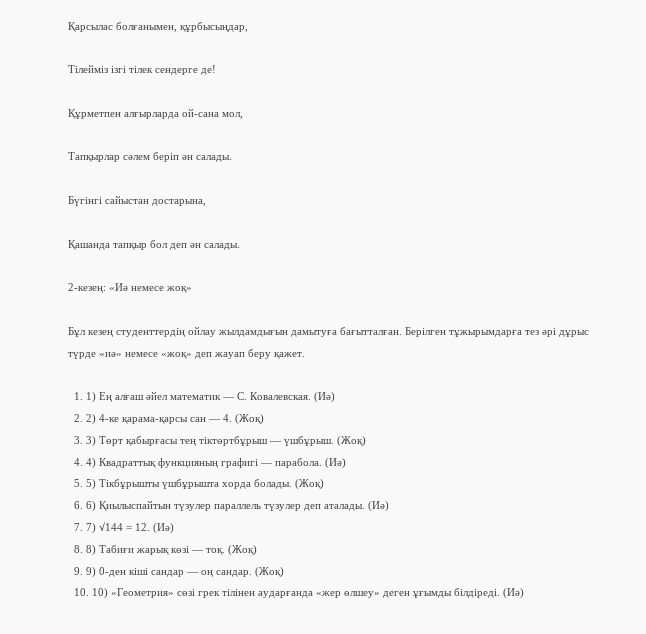Қарсылас болғанымен, құрбысыңдар,

Тілейміз ізгі тілек сендерге де!

Құрметпен алғырларда ой-сана мол,

Тапқырлар сәлем беріп ән салады.

Бүгінгі сайыстан достарына,

Қашанда тапқыр бол деп ән салады.

2-кезең: «Иә немесе жоқ»

Бұл кезең студенттердің ойлау жылдамдығын дамытуға бағытталған. Берілген тұжырымдарға тез әрі дұрыс түрде «иә» немесе «жоқ» деп жауап беру қажет.

  1. 1) Ең алғаш әйел математик — С. Ковалевская. (Иә)
  2. 2) 4-ке қарама-қарсы сан — 4. (Жоқ)
  3. 3) Төрт қабырғасы тең тіктөртбұрыш — үшбұрыш. (Жоқ)
  4. 4) Квадраттық функцияның графигі — парабола. (Иә)
  5. 5) Тікбұрышты үшбұрышта хорда болады. (Жоқ)
  6. 6) Қиылыспайтын түзулер параллель түзулер деп аталады. (Иә)
  7. 7) √144 = 12. (Иә)
  8. 8) Табиғи жарық көзі — тоқ. (Жоқ)
  9. 9) 0-ден кіші сандар — оң сандар. (Жоқ)
  10. 10) «Геометрия» сөзі грек тілінен аударғанда «жер өлшеу» деген ұғымды білдіреді. (Иә)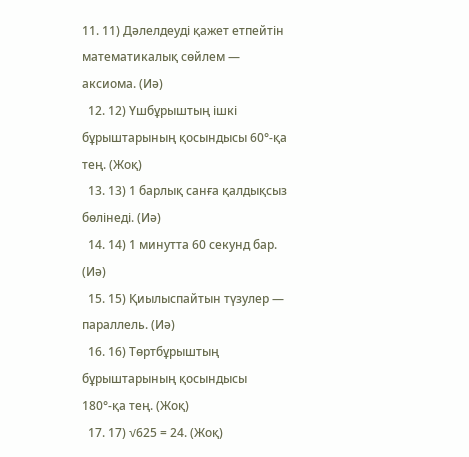11. 11) Дәлелдеуді қажет етпейтін математикалық сөйлем — аксиома. (Иә)
  12. 12) Үшбұрыштың ішкі бұрыштарының қосындысы 60°-қа тең. (Жоқ)
  13. 13) 1 барлық санға қалдықсыз бөлінеді. (Иә)
  14. 14) 1 минутта 60 секунд бар. (Иә)
  15. 15) Қиылыспайтын түзулер — параллель. (Иә)
  16. 16) Төртбұрыштың бұрыштарының қосындысы 180°-қа тең. (Жоқ)
  17. 17) √625 = 24. (Жоқ)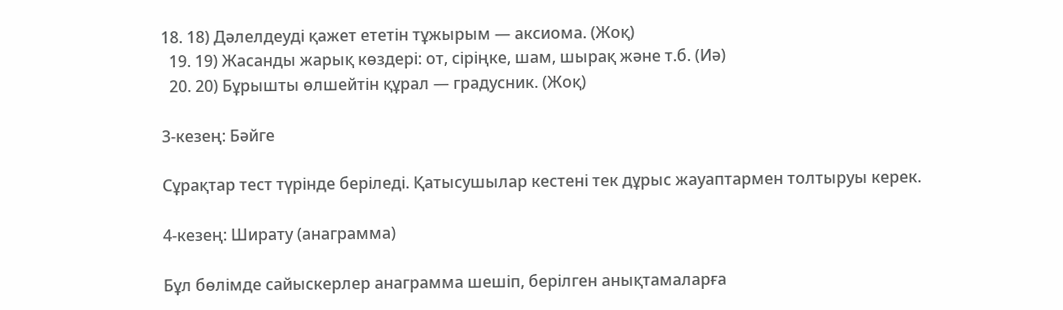18. 18) Дәлелдеуді қажет ететін тұжырым — аксиома. (Жоқ)
  19. 19) Жасанды жарық көздері: от, сіріңке, шам, шырақ және т.б. (Иә)
  20. 20) Бұрышты өлшейтін құрал — градусник. (Жоқ)

3-кезең: Бәйге

Сұрақтар тест түрінде беріледі. Қатысушылар кестені тек дұрыс жауаптармен толтыруы керек.

4-кезең: Ширату (анаграмма)

Бұл бөлімде сайыскерлер анаграмма шешіп, берілген анықтамаларға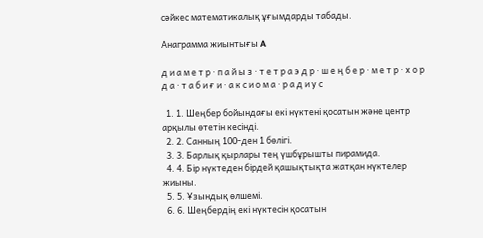сәйкес математикалық ұғымдарды табады.

Анаграмма жиынтығы A

д и а м е т р · п а й ы з · т е т р а э д р · ш е ң б е р · м е т р · х о р д а · т а б и ғ и · а к с и о м а · р а д и у с

  1. 1. Шеңбер бойындағы екі нүктені қосатын және центр арқылы өтетін кесінді.
  2. 2. Санның 100-ден 1 бөлігі.
  3. 3. Барлық қырлары тең үшбұрышты пирамида.
  4. 4. Бір нүктеден бірдей қашықтықта жатқан нүктелер жиыны.
  5. 5. Ұзындық өлшемі.
  6. 6. Шеңбердің екі нүктесін қосатын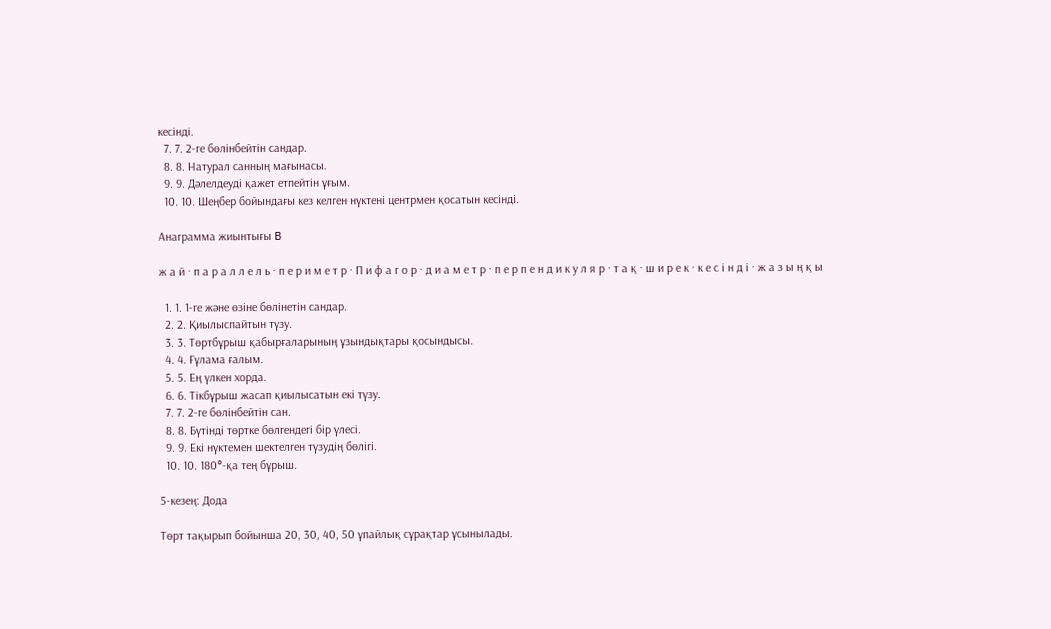кесінді.
  7. 7. 2-ге бөлінбейтін сандар.
  8. 8. Натурал санның мағынасы.
  9. 9. Дәлелдеуді қажет етпейтін ұғым.
  10. 10. Шеңбер бойындағы кез келген нүктені центрмен қосатын кесінді.

Анаграмма жиынтығы B

ж а й · п а р а л л е л ь · п е р и м е т р · П и ф а г о р · д и а м е т р · п е р п е н д и к у л я р · т а қ · ш и р е к · к е с і н д і · ж а з ы ң қ ы

  1. 1. 1-ге және өзіне бөлінетін сандар.
  2. 2. Қиылыспайтын түзу.
  3. 3. Төртбұрыш қабырғаларының ұзындықтары қосындысы.
  4. 4. Ғұлама ғалым.
  5. 5. Ең үлкен хорда.
  6. 6. Тікбұрыш жасап қиылысатын екі түзу.
  7. 7. 2-ге бөлінбейтін сан.
  8. 8. Бүтінді төртке бөлгендегі бір үлесі.
  9. 9. Екі нүктемен шектелген түзудің бөлігі.
  10. 10. 180°-қа тең бұрыш.

5-кезең: Дода

Төрт тақырып бойынша 20, 30, 40, 50 ұпайлық сұрақтар ұсынылады.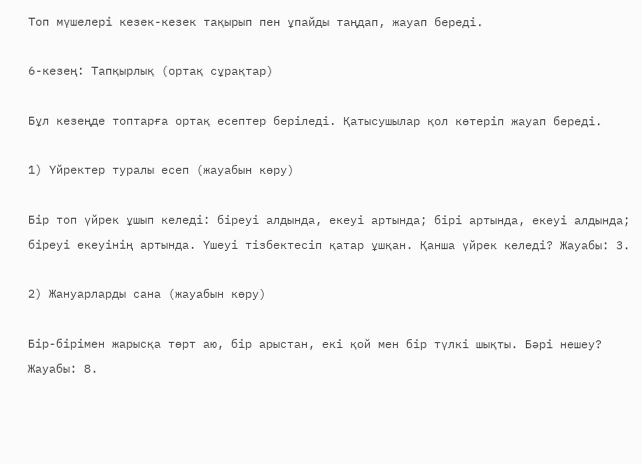Топ мүшелері кезек-кезек тақырып пен ұпайды таңдап, жауап береді.

6-кезең: Тапқырлық (ортақ сұрақтар)

Бұл кезеңде топтарға ортақ есептер беріледі. Қатысушылар қол көтеріп жауап береді.

1) Үйректер туралы есеп (жауабын көру)

Бір топ үйрек ұшып келеді: біреуі алдында, екеуі артында; бірі артында, екеуі алдында; біреуі екеуінің артында. Үшеуі тізбектесіп қатар ұшқан. Қанша үйрек келеді? Жауабы: 3.

2) Жануарларды сана (жауабын көру)

Бір-бірімен жарысқа төрт аю, бір арыстан, екі қой мен бір түлкі шықты. Бәрі нешеу? Жауабы: 8.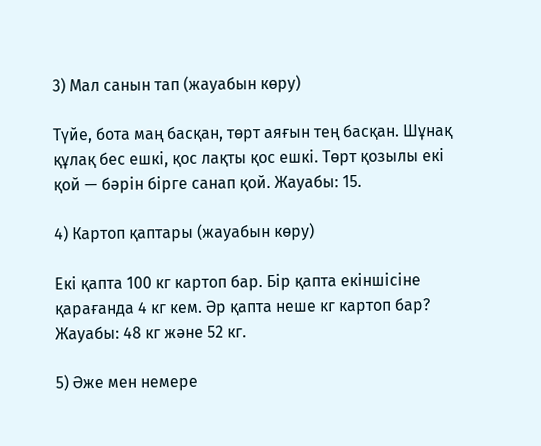3) Мал санын тап (жауабын көру)

Түйе, бота маң басқан, төрт аяғын тең басқан. Шұнақ құлақ бес ешкі, қос лақты қос ешкі. Төрт қозылы екі қой — бәрін бірге санап қой. Жауабы: 15.

4) Картоп қаптары (жауабын көру)

Екі қапта 100 кг картоп бар. Бір қапта екіншісіне қарағанда 4 кг кем. Әр қапта неше кг картоп бар? Жауабы: 48 кг және 52 кг.

5) Әже мен немере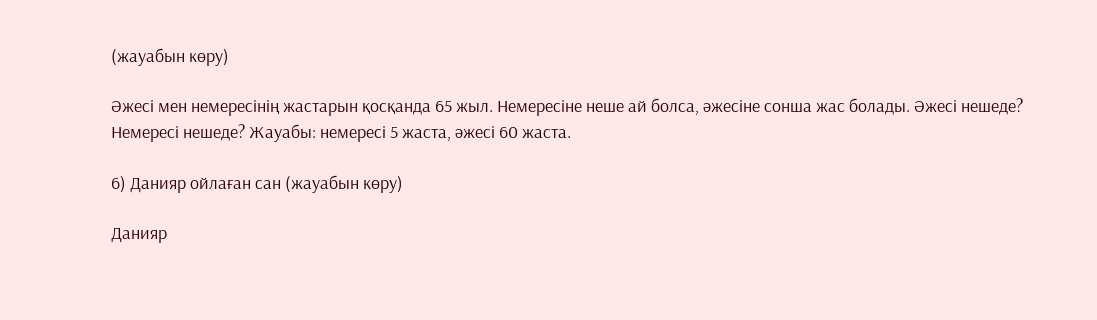(жауабын көру)

Әжесі мен немересінің жастарын қосқанда 65 жыл. Немересіне неше ай болса, әжесіне сонша жас болады. Әжесі нешеде? Немересі нешеде? Жауабы: немересі 5 жаста, әжесі 60 жаста.

6) Данияр ойлаған сан (жауабын көру)

Данияр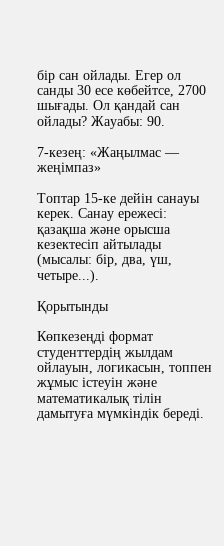бір сан ойлады. Егер ол санды 30 есе көбейтсе, 2700 шығады. Ол қандай сан ойлады? Жауабы: 90.

7-кезең: «Жаңылмас — жеңімпаз»

Топтар 15-ке дейін санауы керек. Санау ережесі: қазақша және орысша кезектесіп айтылады (мысалы: бір, два, үш, четыре...).

Қорытынды

Көпкезеңді формат студенттердің жылдам ойлауын, логикасын, топпен жұмыс істеуін және математикалық тілін дамытуға мүмкіндік береді.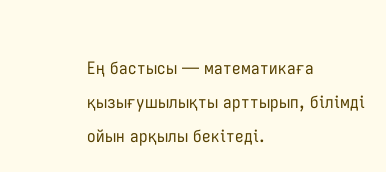Ең бастысы — математикаға қызығушылықты арттырып, білімді ойын арқылы бекітеді.